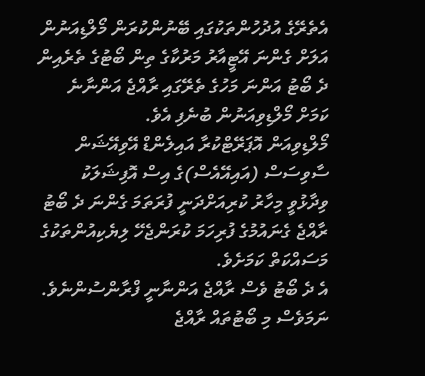އެތެރޭގެ އުދުހުންތަކުގައި ބޭނުންކުރަން މޯލްޑިއަނުން އަލަށް ގެންނަ އޭޓީއާރު މަރުކާގެ ތިން ބޯޓުގެ ތެރެއިން ދެ ބޯޓު އަންނަ މަހުގެ ތެރޭގައި ރާއްޖެ އަންނާނެ ކަމަށް މޯލްޑިވިއަނުން ބުނެފި އެވެ.
މޯލްޑިވިއަން އޮޕަރޭޓްކުރާ އައިލެންޑް އޭވިއޭޝަން ސާވިސަސް (އައިއޭއެސް)ގެ އިސް އޮފިޝަލަކު ވިދާޅުވީ މިހާރު ކުރިއަށްދަނީ ފުރަތަމަ ގެންނަ ދެ ބޯޓު ރާއްޖެ ގެނައުމުގެ ފުރިހަމަ ކުރަންޖެހޭ ލިޔެކިއުންތަކުގެ މަސައްކަތް ކަމަށެވެ.
އެ ދެ ބޯޓު ވެސް ރާއްޖެ އަންނާނީ ފްރާންސުންނެވެ. ނަމަވެސް މި ބޯޓުތައް ރާއްޖެ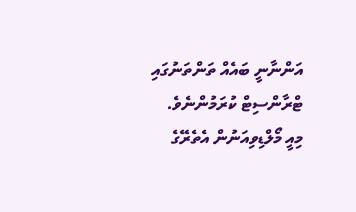އަންނާނީ ބައެއް ތަންތަނުގައި ޓްރާންސިޓް ކުރަމުންނެވެ.
މިއީ މޯލްޑިވިއަނުން އެތެރޭގެ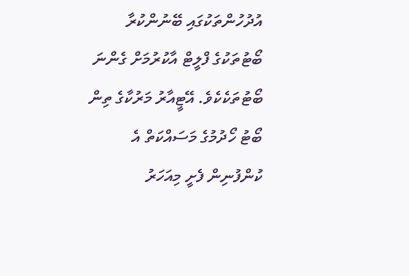އުދުހުންތަކުގައި ބޭނުންކުރާ ބޯޓުތަކުގެ ފްލީޓް އާކުރުމަށް ގެންނަ ބޯޓުތަކެކެވެ. އޭޓީއާރު މަރުކާގެ ތިން ބޯޓު ހޯދުމުގެ މަސައްކަތް އެ ކުންފުނިން ފެށީ މިއަހަރު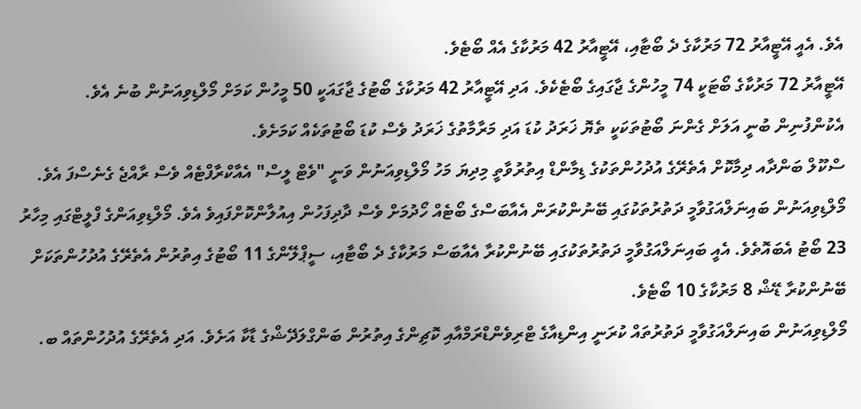އެވެ. އެއީ އޭޓީއާރު 72 މަރުކާގެ ދެ ބޯޓާއި، އޭޓީއާރު 42 މަރުކާގެ އެއް ބޯޓެވެ.
އޭޓީއާރު 72 މަރުކާގެ ބޯޓަކީ 74 މީހުންގެ ޖާގައިގެ ބޯޓެކެވެ. އަދި އޭޓީއާރު 42 މަރުކާގެ ބޯޓުގެ ޖާގައަކީ 50 މީހުން ކަމަށް މޯލްޑިވިއަނުން ބުނެ އެވެ.
އެކުންފުނިން ބުނީ އަލަށް ގެންނަ ބޯޓުތަކަކީ ތެޔޮ ޚަރަދު ކުޑަ އަދި މަރާމާތުގެ ޚަރަދު ވެސް ކުޑަ ބޯޓުތަކެއް ކަމަށެވެ.
ސްކޫލް ބަންދާއ ދިމާކޮށް އެތެރޭގެ އުދުހުންތަކުގެ ޑިމާންޑް އިތުރުވާތީ މިދިޔަ މަހު މޯލްޑިވިއަނުން ވަނީ "ވެޓް ލީސް" އެއާކްރާފްޓެއް ވެސް ރާއްޖެ ގެނެސްފަ އެވެ.
މޯލްޑިވިއަނުން ބައިނަލްއަގުވާމީ ދަތުރުތަކުގައި ބޭނުންކުރަން އެއާބަސްގެ ބޯޓެއް ހޯދުމަށް ވެސް ދާދިފަހުން އިއުލާންކޮށްފައިވެ އެވެ. މޯލްޑިވިއަންގެ ފްލީޓްގައި މިހާރު 23 ބޯޓު އެބައޮތެވެ. އެއީ ބައިނަލްއަގުވާމީ ދަތުރުތަކުގައި ބޭނުންކުރާ އެއާބަސް މަރުކާގެ ދެ ބޯޓާއި، ސީޕްލޭންގެ 11 ބޯޓުގެ އިތުރުން އެތެރޭގެ އުދުހުންތަކަށް ބޭނުންކުރާ ޑޭޝް 8 މަރުކާގެ 10 ބޯޓެވެ.
މޯލްޑިވިއަނުން ބައިނަލްއަގުވާމީ ދަތުރުތައް ކުރަނީ އިންޑިއާގެ ޓްރިވެންޑްރަމްއާއި ކޮޗިންގެ އިތުރުން ބަންގްލަދޭޝްގެ ޑާކާ އަށެވެ. އަދި އެތެރޭގެ އުދުހުންތައް ބ.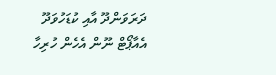ދަރަވަންދޫ އާއި ކުޑަހުވަދޫ އެއާޕޯޓް ނޫން އެހެން ހުރިހާ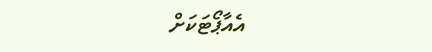އެއާޕޯޓަކަށް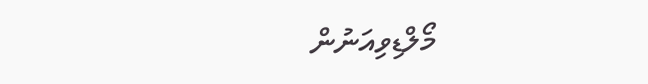މޯލްޑިވިއަނުން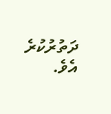ދަތުރުކުރެ އެވެ.